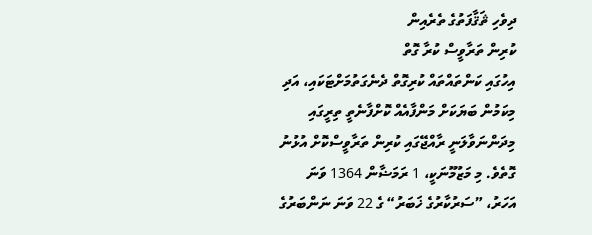ދިވެހި ޘަޤާފަތުގެ ތެރެއިން
ކުރިން ތަރާވީސް ކުރާ ގޮތް
އިހުގައި ކަންތައްތައް ކުރިގޮތް ދެނެގަތުމަށްޓަކައި، އަދި މިކަމުން ބަޔަކަށް މަންފާއެއް ކޮށްފާނެތީ ތިރީގައި މިދަންނަވާލަނީ ރާއްޖޭގައި ކުރިން ތަރާވީސްކޮށް އުޅުނު ގޮތެވެ. މި މަޒުމޫނަކީ، 1 ރަމަޟާން 1364 ވަނަ އަހަރު، ”ސަރުކާރުގެ ޚަބަރު“ ގެ 22 ވަނަ ނަންބަރުގެ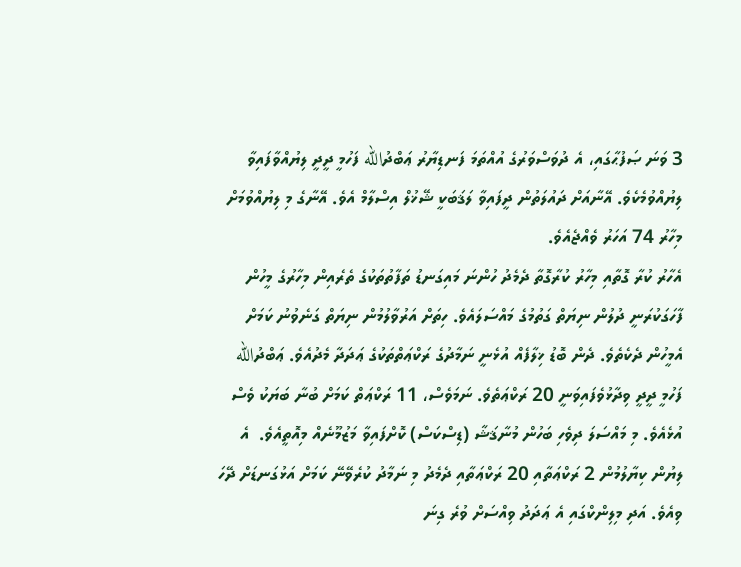3 ވަނަ ޞަފުޙާގައި، އެ ދުވަސްވަރުގެ އުއްތަމަ ފަނޑިޔާރު ޢަބްދުالله ފަހުމީ ދީދީ ލިޔުއްވާފައިވާ ލިޔުއްވުމެކެވެ. އޭނާއަށް ދައުލަތުން ދީފައިވާ ލަޤަބަކީ ޝޭޚުލް އިސްލާމް އެވެ. އޭނާގެ މި ލިޔުއްވުމަށް މިހާރު 74 އަހަރު ވެއްޖެއެވެ.
އެހާރު ކުރާ ގޮތާއި މިހާރު ކުރާގޮތާ ދެމެދު ހުންނަ މައިގަނޑު ތަފާތުތަކުގެ ތެރެއިން މިހާރުގެ މީހުން ފާހަގަކުރަނީ ދުލުން ނިޔަތް ގަތުމުގެ މައްސަލައެވެ. ހިތަށް އަރުވާލުމުން ނިޔަތް ގަނެވުނު ކަމަށް އެމީހުން ދެކެތެވެ. ދެން ބޮޑު ޚިލާފެއް އުޅެނީ ނަމާދުގެ ރަކްޢަތްތަކުގެ ޢަދަދާ މެދުއެވެ. ޢަބްދުالله ފަހުމީ ދީދީ ވިދާޅުވެފައިވަނީ 20 ރަކްޢަތެވެ. ނަމަވެސް، 11 ރަކްޢަތް ކަމަށް ބުނާ ބަޔަކު ވެސް އުޅެއެވެ. މި މައްސަލަ ދިވެހި ބަހުން މުނާޤަޝާ (ޑިސްކަސް) ކޮށްފައިވާ މަޒުމޫނެއް މިއޮތީއެވެ.  އެ ލިޔުން ކިޔާލުމުން 2 ރަކްޢަތާއި 20 ރަކްޢަތާއި ދެމެދު މި ނަމާދު ކުރެވޭނޭ ކަމަށް އަޅުގަނޑަށް ދޭހަ ވިއެވެ. އަދި މިލިންކްގައި އެ ޢަދަދު ވިއްސަށް ވުރެ ގިނަ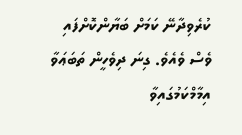ކުރެވިދާނޭ ކަމަށް ބަޔާންކޮށްފައި ވެސް ވެއެވެ. ގިނަ ދިވެހީން ތަބަޢަވާ އިމާމްކަމުގައިވާ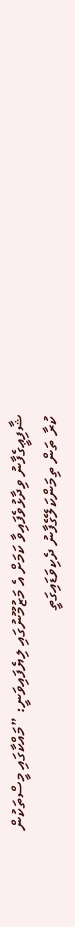ޝާފިޢީގެފާނު ވިދާޅުވެފައިވާ ކަމަށް އެ މަޒުމޫނުގައި ލިޔެފައިވަނީ: ”މައްކާގައި މީސްތަކުން ކުރާ ތަން ތިމަންކަލޭގެފާނު ދެކިވަޑައިގަތީ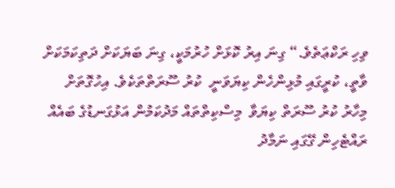ވިހި ރަކްޢަތެވެ.“ ގިނަ އިރު ކޮޅަށް ހުރުމަކީ، ގިނަ ބަޔަކަށް ދަތިކަމަކަށް ވާތީ، ކުރީގައި މުޅިންހެން ކިޔަވަނީ  ކުރު ސޫރަތްތަކެވެ. އިހުގޮތަށް މިހާރު ކުރު ސޫރަތް ކިޔަވާ  މިސްކިތްތައް މަދުކަމުން އަޅުގަނޑުގެ ބައެއް ރައްޓެހިން ގޭގައި ނަމާދު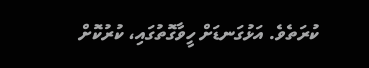ކުރަތެވެ. އަޅުގަނޑަށް ހީވާގޮތުގައި، ކުރުކޮށް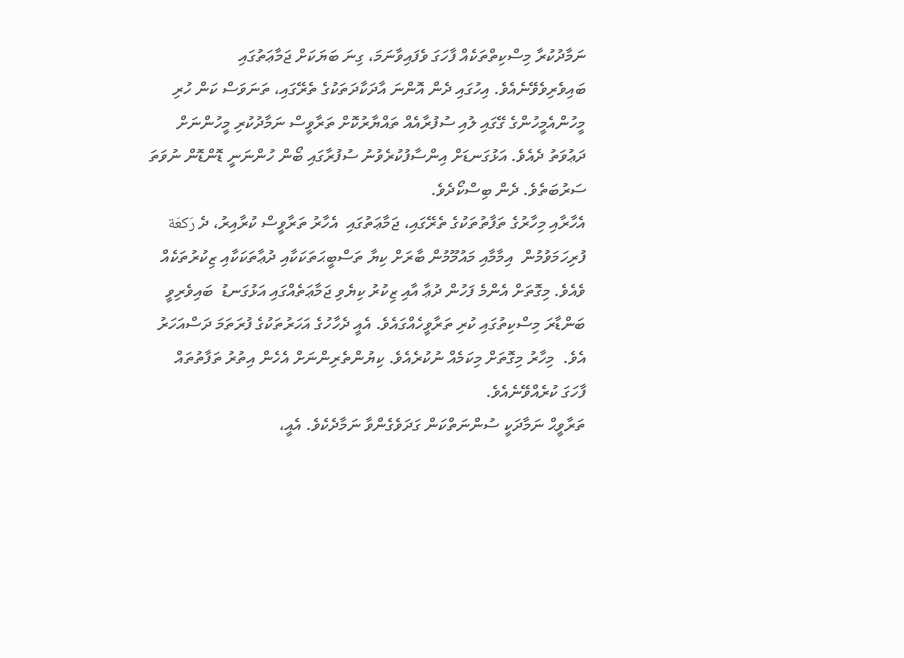ނަމާދުކުރާ މިސްކިތްތަކެއް ފާހަގަ ވެފައިވާނަމަ، ގިނަ ބަޔަކަށް ޖަމާޢަތުގައި ބައިވެރިވެވޭނެއެވެ. އިހުގައި ދެން އޮންނަ އާދަކާދަތަކުގެ ތެރޭގައި، ތަނަވަސް ކަން ހުރި މީހުންއެމީހުންގެ ގޭގައި ލުއި ސުފުރާއެއް ތައްޔާރުކޮށް ތަރާވީސް ނަމާދުކުރި މީހުންނަށް ދަޢުވަތު ދެއެވެ. އަޅުގަނޑަށް އިންސާފުކުރެވުނު ސުފުރާގައި ބޯން ހުންނަނީ ޑޮންޑޮން ނުވަތަ ސަރުބަތެވެ. ދެން ބިސްކޯދެވެ.
އެހާރާއި މިހާރުގެ ތަފާތުތަކުގެ ތެރޭގައި، ޖަމާޢަތުގައި  އެހާރު ތަރާވީސް ކުރާއިރު، ދެ رَكعَة ފުރިހަމަވުމުން  އިމާމާއި މައުމޫމުން ބާރަށް ކިޔާ ތަސްބީޙަތަކަކާއި ދުޢާތަކަކާއި ޒިކުރުތަކެއް ވެއެވެ. މިގޮތަށް އެންމެ ފަހުން ދުޢާ އާއި ޒިކުރު ކިޔެވި ޖަމާޢަތެއްގައި އަޅުގަނޑު  ބައިވެރިވީ ބަންޑާރަ މިސްކިތުގައި ކުރި ތަރާވީހެއްގައެވެ. އެއީ ދެހާހުގެ އަހަރުތަކުގެ ފުރަތަމަ ދަސްއަހަރު އެވެ.  މިހާރު މިގޮތަށް މިކަމެއް ނުކުރެއެވެ. ކިޔުންތެރިންނަށް އެހެން އިތުރު ތަފާތުތައް ފާހަގަ ކުރެއްވޭނެއެވެ.
ތަރާވީޙް ނަމާދަކީ ސުންނަތްކަން ގަދަވެގެންވާ ނަމާދެކެވެ. އެއީ،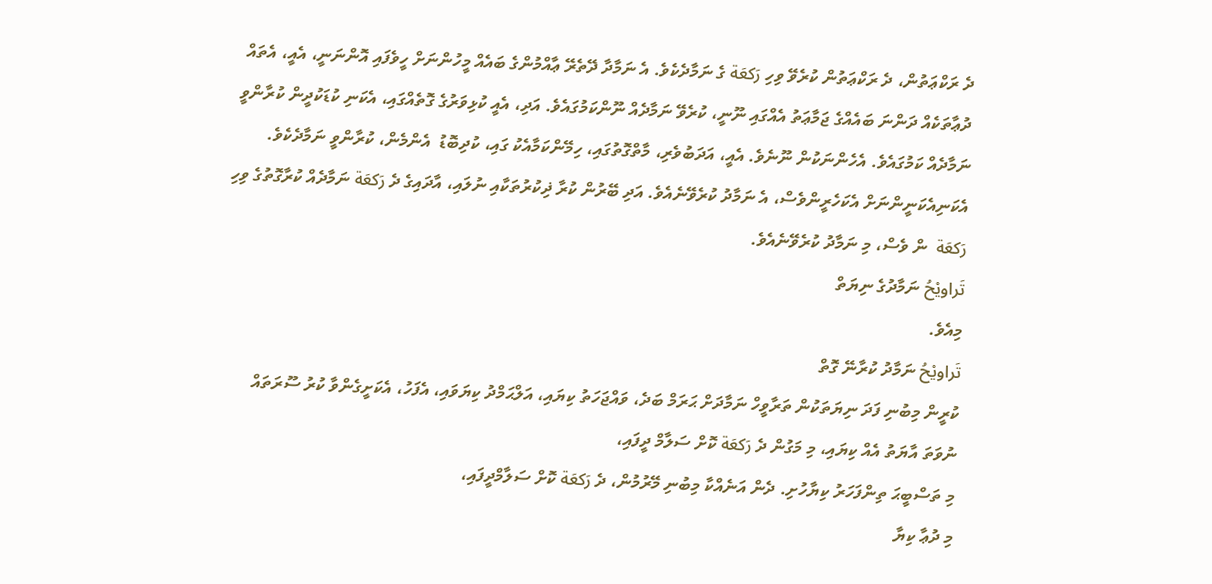ދެ ރަކްޢަތުން، ދެ ރަކްޢަތުން ކުރެވޭ ވިހި رَكعَة ގެ ނަމާދެކެވެ. އެ ނަމާދާ ދޭތެރޭ ޢާއްމުންގެ ބައެއް މީހުންނަށް ހީވެފައި އޮންނަނީ، އެއީ، އެތައް ދުޢާތަކެއް ދަންނަ ބައެއްގެ ޖަމާޢަތު އެއްގައި ނޫނީ، ކުރެވޭ ނަމާދެއް ނޫންކަމުގައެވެ. އަދި، އެއީ ކުޅިވަރުގެ ގޮތެއްގައި، އެކަނި ކުޑަކުދީން ކުރާންވީ ނަމާދެއް ކަމުގައެވެ. އެހެންނަކުން ނޫނެވެ. އެއީ، އަދަބުވެރި، މާތްގޮތުގައި، ހިމޭންކަމާއެކު ގައި، ކުދިބޮޑު  އެންމެން، ކުރާންވީ ނަމާދެކެވެ. އެކަނިއެކަނީންނަށް އެކަހެރީންވެސް، އެ ނަމާދު ކުރެވޭނެއެވެ. އަދި ބޭރުން ކުރާ ޛިކުރުތަކާއި ނުލައި، އާދައިގެ ދެ رَكعَة ނަމާދެއް ކުރާގޮތުގެ ވިހި رَكعَة  ން ވެސް، މި ނަމާދު ކުރެވޭނެއެވެ.
تَراويْحُ ނަމާދުގެ ނިޔަތް
މިއެވެ.
تَراويْحُ ނަމާދު ކުރާނޭ ގޮތް
ކުރީން މިބުނި ފަދަ ނިޔަތަކުން ތަރާވީހް ނަމާދަށް ޙަރަމް ބަދެ، ވައްޖަހަތު ކިޔައި، އަލްޙަމްދު ކިޔަވައި، އެފަހު، އެކަށީގެންވާ ކުރު ސޫރަތައް ނުވަތަ އާޔަތު އެއް ކިޔައި، މި މަގުން ދެ رَكعَة ކޮށް ސަލާމް ދީފައި،
މި ތަސްބީޙަ ތިންފަހަރު ކިޔާހުށި. ދެން އަނެއްކާ މިބުނި މޭރުމުން، ދެ رَكعَة ކޮށް ސަލާމްދީފައި،
މި ދުޢާ ކިޔާ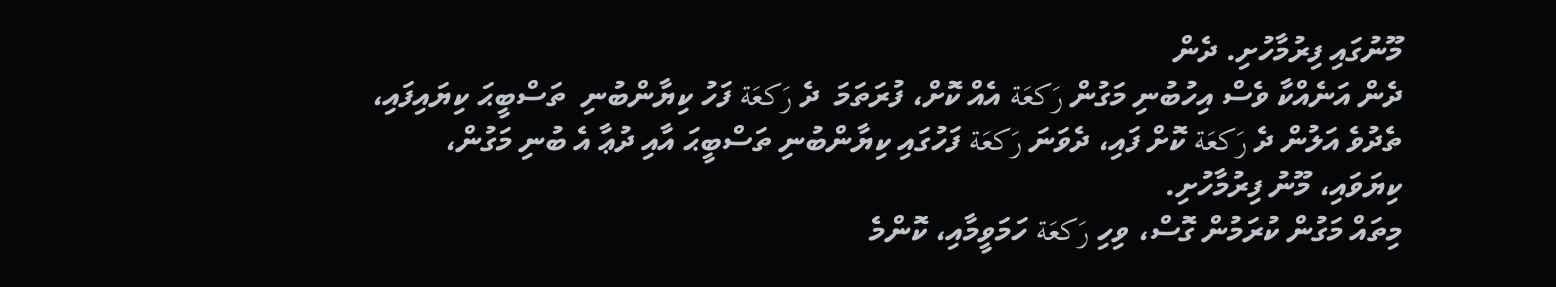މޫނުގައި ފިރުމާހުށި. ދެން
ދެން އަނެއްކާ ވެސް އިހުބުނި މަގުން رَكعَة އެއް ކޮށް، ފުރަތަމަ  ދެ رَكعَة ފަހު ކިޔާންބުނި  ތަސްބީޙަ ކިޔައިފައި، ތެދުވެ އަލުން ދެ رَكعَة ކޮށް ފައި، ދެވަނަ رَكعَة ފަހުގައި ކިޔާންބުނި ތަސްބީޙަ އާއި ދުޢާ އެ ބުނި މަގުން، ކިޔަވައި، މޫނު ފިރުމާހުށި.
މިތައް މަގުން ކުރަމުން ގޮސް، ވިހި رَكعَة ހަމަވީމާއި، ކޮންމެ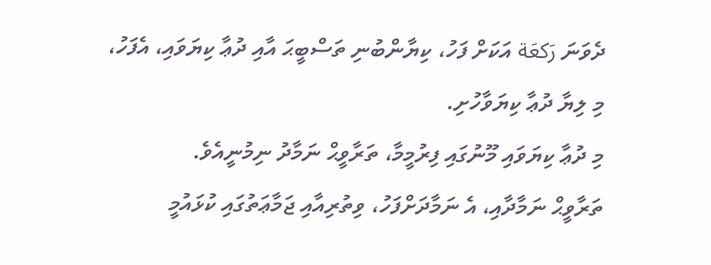ދެވަނަ رَكعَة އަކަށް ފަހު، ކިޔާންބުނި ތަސްބީޙަ އާއި ދުޢާ ކިޔަވައި، އެފަހު، މި ލިޔާ ދުޢާ ކިޔަވާހުށި.
މި ދުޢާ ކިޔަވައި މޫނުގައި ފިރުމީމާ، ތަރާވީޙް ނަމާދު ނިމުނީއެވެ.
ތަރާވީޙް ނަމާދާއި، އެ ނަމާދަށްފަހު، ވިތުރިއާއި ޖަމާޢަތުގައި ކުޅައުމީ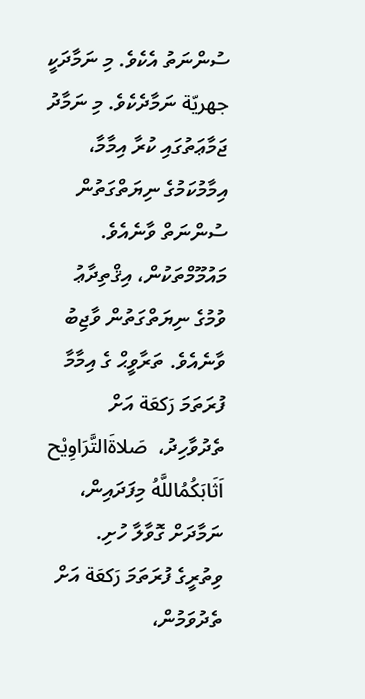ސުންނަތު އެކެވެ. މި ނަމާދަކީ جهريّة ނަމާދެކެވެ. މި ނަމާދު ޖަމާޢަތުގައި ކުރާ އިމާމާ، އިމާމުކަމުގެ ނިޔަތްގަތުން ސުންނަތް ވާނެއެވެ. މައުމޫމްތަކުން، އިޤްތިދާޢު ވުމުގެ ނިޔަތްގަތުން ވާޖިބު ވާނެއެވެ. ތަރާވީޙް ގެ އިމާމާ ފުރަތަމަ رَكعَة އަށް ތެދުވާހިދު،  صَلاةَالتَّرَاوِيْح اَثَابَكُمُاللَّهُ މިފަދައިން، ނަމާދަށް ގޮވާލާ ހުށި.
ވިތުރީގެ ފުރަތަމަ رَكعَة އަށް ތެދުވަމުން،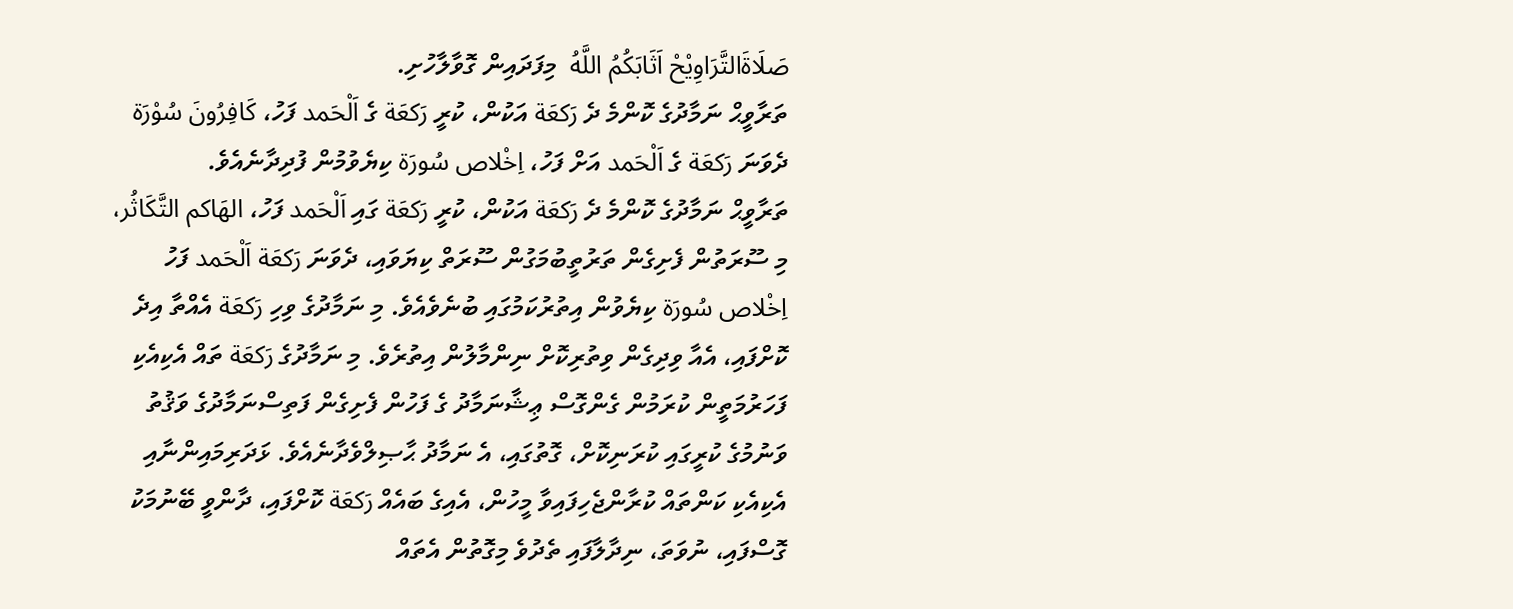صَلَاةَالتَّرَاوِيْحْ اَثَابَكُمُ اللَّهُ  މިފަދައިން ގޮވާލާހުށި.
ތަރާވީޙް ނަމާދުގެ ކޮންމެ ދެ رَكعَة އަކުން، ކުރީ رَكعَة ގެ اَلْحَمد ފަހު، كَافِرُونَ سُوْرَة  ދެވަނަ رَكعَة ގެ اَلْحَمد އަށް ފަހު، اِخْلاص سُورَة ކިޔެވުމުން ފުދިދާނެއެވެ.
ތަރާވީޙް ނަމާދުގެ ކޮންމެ ދެ رَكعَة އަކުން، ކުރީ رَكعَة ގައި اَلْحَمد ފަހު، الهَاكم التَّكَاثُر، މި ސޫރަތުން ފެށިގެން ތަރުތީބުމަގުން ސޫރަތް ކިޔަވައި، ދެވަނަ رَكعَة اَلْحَمد ފަހު اِخْلاص سُورَة ކިޔެވުން އިތުރުކަމުގައި ބުނެވެއެވެ. މި ނަމާދުގެ ވިހި رَكعَة އެއްތާ އިދެ ކޮށްފައި، އެއާ ވިދިގެން ވިތުރިކޮށް ނިންމާލުން އިތުރެވެ. މި ނަމާދުގެ رَكعَة ތައް އެކިއެކި ފަހަރުމަތީން ކުރަމުން ގެންގޮސް ޢިޝާނަމާދު ގެ ފަހުން ފެށިގެން ފަތިސްނަމާދުގެ ވަޤުތު ވަނުމުގެ ކުރީގައި ކުރަނިކޮށް، ގޮތުގައި، އެ ނަމާދު ޙާޞިލްވެދާނެއެވެ. ޅަދަރިމައިންނާއި އެކިއެކި ކަންތައް ކުރާންޖެހިފައިވާ މީހުން، އެއިގެ ބައެއް رَكعَة ކޮށްފައި، ދާންވީ ބޭނުމަކު ގޮސްފައި، ނުވަތަ، ނިދާލާފައި ތެދުވެ މިގޮތުން އެތައް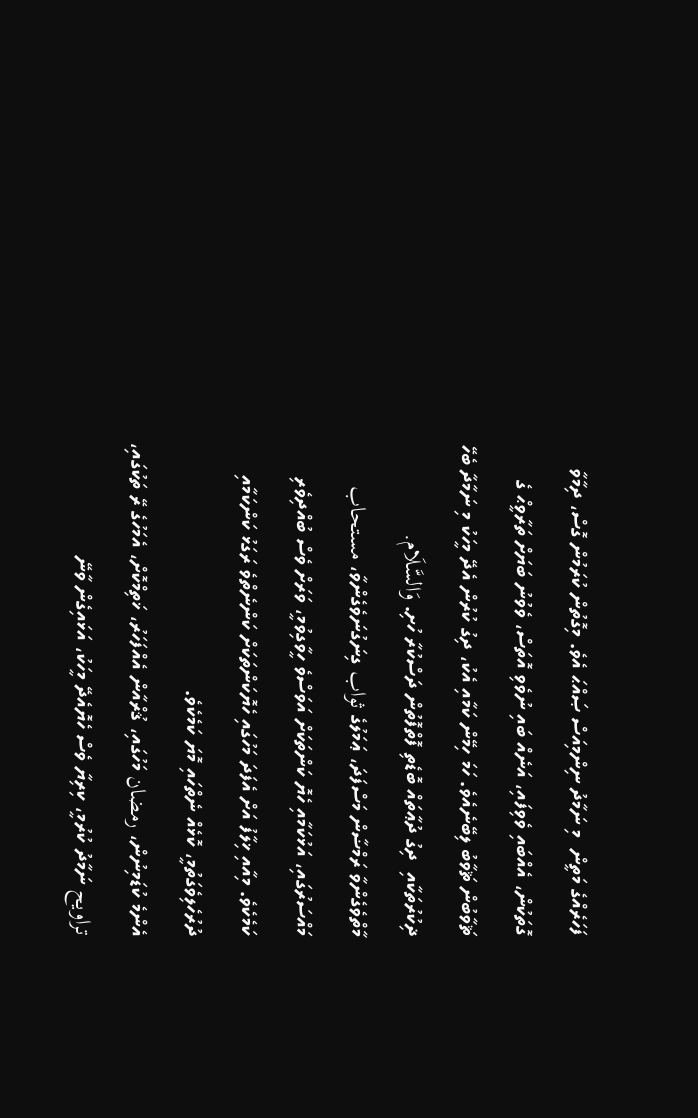ފަހަރެއްގެ މަތީން  މި ނަމާދު ނިންމިއަސް ޞައްޙަ އެވެ. މިގޮތުން ކުރަމުން ގޮސް، ދިމާވާ ގޮތަކުން، އެއްބައި ވެވިފައި، އަނެއް ބައި ނުވެވި އޮތަސް، ވެވުނު ބަޔަށް ތަރާވީޙް ގެ ޘަވާބުން ޘަވާބު ލިބޭނެއެވެ. ހަމަ ހިމޭން ކަމާއި އެކު، ދިގު ކުރުން އެދޭ މީހަކު މި ނަމާދާ ބެހޭ ޛިކުރުތަކާއި  ދިގު ދުޢާތައް ބޮޑެތި ފޮތްފޮތުން ދަސްކުރާ ހުށި. وَالسَّلَام.
މާތްވެގެންވާ ރަމްޟާން މަސްފަދަ، ޢަމަލުގެ ثواب ގިނަގުނަވެގެންވާ، مستحاب މައްސަރުގައި، އަޅުކަމާއި ހެޔޮ ކަންތަކަށް އަވަސްވެ ހީވާގިވުމީ، ވަރަށް ވެސް ބުއްދިވެރި ކަމެކެވެ. މިއާއި ޚިލާފު އަށް އެފަދަ މަހުގައި ހެޔޮކަންތަކަށް ކަންނެތްވެ ރަގަޅު ކަންކަމާއި ދުރުހެލިވެގަތުމީ، ކޮޅެއް ނެތްހައި މޮޔަ ކަމެކެވެ.
އެންމެ ކުޑަމިނުން، رمضان މަހުގައި، ޤުރްއާން އެއްފަހަރު، ޚަތިމްކޮށް، އެމަހުގެ ރޭ ތަކުގައި، تراويح ނަމާދު ކުރުމީ، ކިރިޔާ ވެސް ހެޔޮއެދޭ މީހަކު، އަޅައިގެން ވާނޭ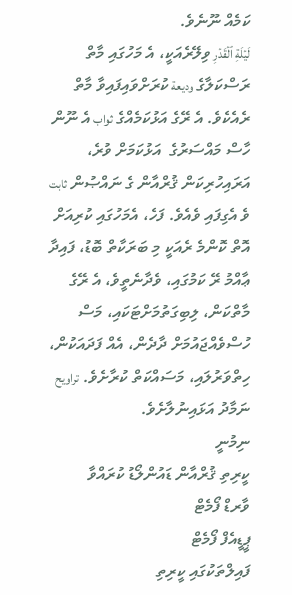ކަމެއް ނޫނެވެ.
لَيۡلَةِ ٱلۡقَدۡرِ ވިލޭރެއަކީ، އެ މަހުގައި މާތް ރަސްކަލާގެ وديعة ކުރަށްވައިފައިވާ މާތް ރެއެކެވެ. އެ ރޭގެ އަޅުކަމެއްގެ ثواب އެ ނޫން ހާސް މައްސަރުގެ  އަޅުކަމަށް ވުރެ، އަރައިހުރިކަން ޤުރްއާން ގެ ނައްޞުން ثابت ވެ އެގިފައި ވެއެވެ. ފަހެ، އެމަހުގައި ކުރިއަށް އޮތް ކޮންމެ ރެއަކީ މި ބަރަކާތް ބޮޑު، ފައިދާ ޢާއްމު ރޭ ކަމުގައި، ވެދާނެތީވެ، އެ ރޭގެ މާތްކަން، ލިބިގަތުމަށްޓަކައި، މަސް ހުސްވެއްޖައުމަށް ދާދެން، އެއް ފަދައަކުން، ހިތްވަރުލައި، މަސައްކަތް ކުރާށެވެ. تراويح ނަމާދު އަޅައިނުލާށެވެ.
ނިމުނީ
ކީރިތި ޤުރްއާން ޑައުންލޯޑު ކުރައްވާ
ވާރޑް ފޯމެޓް
ޕީޑީއެފް ފޯމެޓް
ފައިލްތަކުގައި ކީރިތި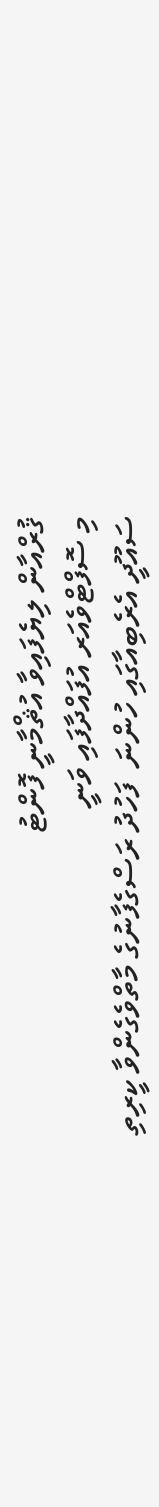ޤުރްއާން ލިޔެފައިވާ އުޘްމާނީ ފޮންޓު
މި ސޮފްޓްވެއަރ އުފައްދާފައި ވަނީ
ސައޫދީ އެރެބިއާގައި ހުންނަ  ފަހުދު ރަސްގެފާނުގެ މާތްވެގެންވާ ކީރިތި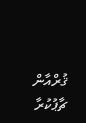ޤުރްއާން ޗާޕުކުރާ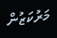މަރުކަޒުން